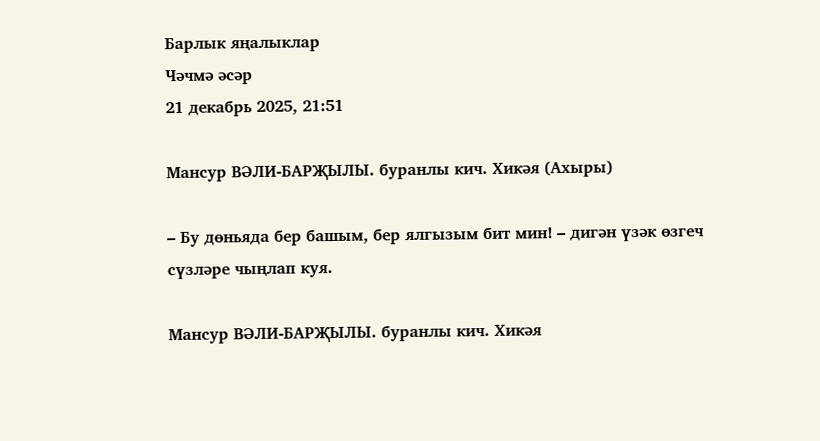Барлык яңалыклар
Чәчмә әсәр
21 декабрь 2025, 21:51

Мансур ВӘЛИ-БАРҖЫЛЫ. буранлы кич. Хикәя (Ахыры)

– Бу дөньяда бер башым, бер ялгызым бит мин! – дигән үзәк өзгеч сүзләре чыңлап куя.

Мансур ВӘЛИ-БАРҖЫЛЫ. буранлы кич. Хикәя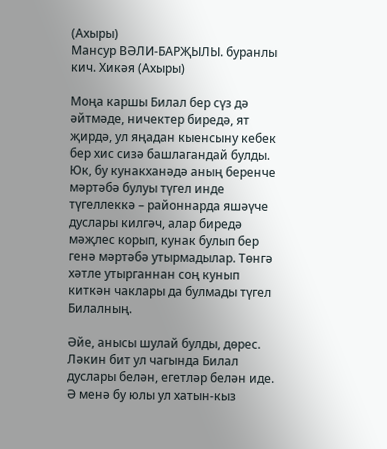(Ахыры)
Мансур ВӘЛИ-БАРҖЫЛЫ. буранлы кич. Хикәя (Ахыры)

Моңа каршы Билал бер сүз дә әйтмәде, ничектер биредә, ят җирдә, ул яңадан кыенсыну кебек бер хис сизә башлагандай булды. Юк, бу кунакханәдә аның беренче мәртәбә булуы түгел инде түгеллеккә – районнарда яшәүче дуслары килгәч, алар биредә мәҗлес корып, кунак булып бер генә мәртәбә утырмадылар. Төнгә хәтле утырганнан соң кунып киткән чаклары да булмады түгел Билалның.

Әйе, анысы шулай булды, дөрес. Ләкин бит ул чагында Билал дуслары белән, егетләр белән иде. Ә менә бу юлы ул хатын-кыз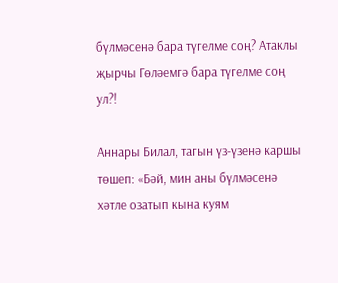бүлмәсенә бара түгелме соң? Атаклы җырчы Гөләемгә бара түгелме соң ул?!

Аннары Билал, тагын үз-үзенә каршы төшеп: «Бәй, мин аны бүлмәсенә хәтле озатып кына куям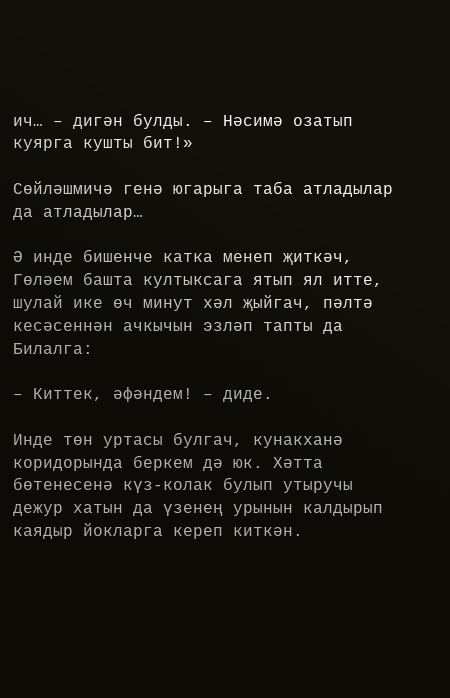ич… – дигән булды. – Нәсимә озатып куярга кушты бит!»

Сөйләшмичә генә югарыга таба атладылар да атладылар…

Ә инде бишенче катка менеп җиткәч, Гөләем башта култыксага ятып ял итте, шулай ике өч минут хәл җыйгач, пәлтә кесәсеннән ачкычын эзләп тапты да Билалга:

– Киттек, әфәндем! – диде.

Инде төн уртасы булгач, кунакханә коридорында беркем дә юк. Хәтта бөтенесенә күз-колак булып утыручы дежур хатын да үзенең урынын калдырып каядыр йокларга кереп киткән.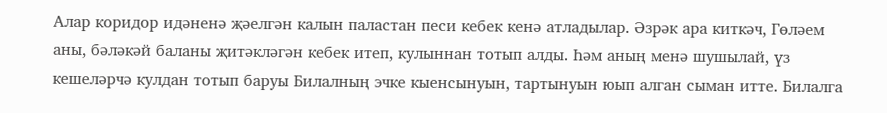Алар коридор идәненә җәелгән калын паластан песи кебек кенә атладылар. Әзрәк ара киткәч, Гөләем аны, бәләкәй баланы җитәкләгән кебек итеп, кулыннан тотып алды. Һәм аның менә шушылай, үз кешеләрчә кулдан тотып баруы Билалның эчке кыенсынуын, тартынуын юып алган сыман итте. Билалга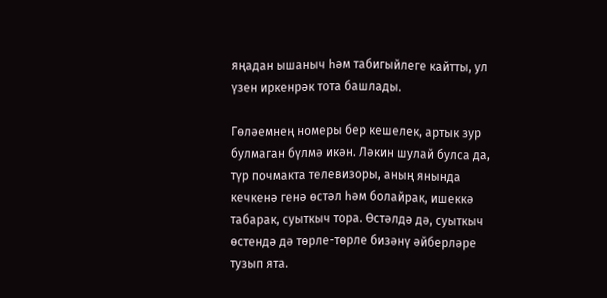яңадан ышаныч һәм табигыйлеге кайтты, ул үзен иркенрәк тота башлады.

Гөләемнең номеры бер кешелек, артык зур булмаган бүлмә икән. Ләкин шулай булса да, түр почмакта телевизоры, аның янында кечкенә генә өстәл һәм болайрак, ишеккә табарак, суыткыч тора. Өстәлдә дә, суыткыч өстендә дә төрле-төрле бизәнү әйберләре тузып ята.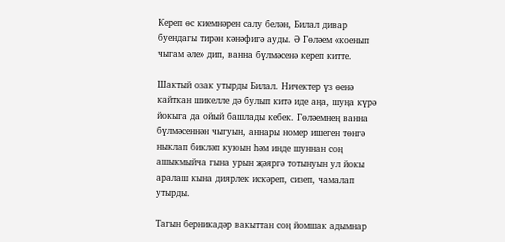Кереп өс киемнәрен салу белән, Билал дивар буендагы тирән кәнәфигә ауды. Ә Гөләем «коенып чыгам әле» дип, ванна бүлмәсенә кереп китте.

Шактый озак утырды Билал. Ничектер үз өенә кайткан шикелле дә булып китә иде аңа, шуңа күрә йокыга да ойый башлады кебек. Гөләемнең ванна бүлмәсеннән чыгуын, аннары номер ишеген төнгә ныклап бикләп куюын һәм инде шуннан соң ашыкмыйча гына урын җәяргә тотынуын ул йокы аралаш кына диярлек искәреп, сизеп, чамалап утырды.

Тагын берникадәр вакыттан соң йомшак адымнар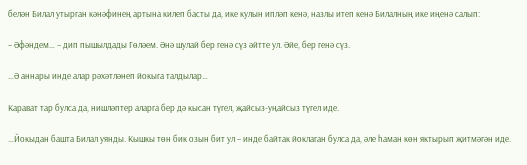белән Билал утырган кәнәфинең артына килеп басты да, ике кулын ипләп кенә, назлы итеп кенә Билалның ике иңенә салып:

– Әфәндем… – дип пышылдады Гөләем. Әнә шулай бер генә сүз әйтте ул. Әйе, бер генә сүз.

…Ә аннары инде алар рәхәтләнеп йокыга талдылар…

Карават тар булса да, нишләптер аларга бер дә кысан түгел, җайсыз-уңайсыз түгел иде.

…Йокыдан башта Билал уянды. Кышкы төн бик озын бит ул – инде байтак йоклаган булса да, әле һаман көн яктырып җитмәгән иде.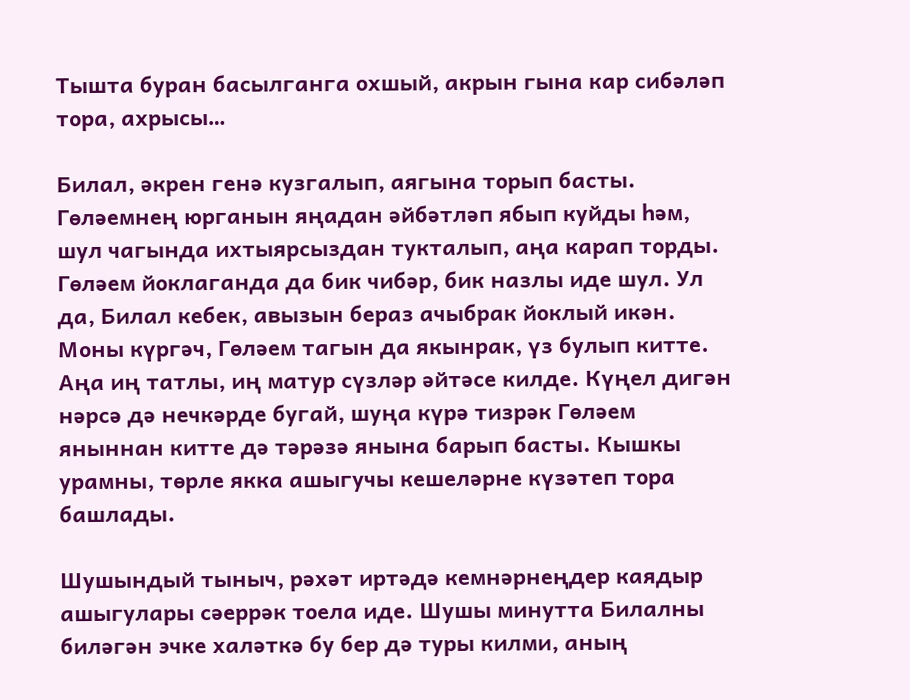Тышта буран басылганга охшый, акрын гына кар сибәләп тора, ахрысы…

Билал, әкрен генә кузгалып, аягына торып басты. Гөләемнең юрганын яңадан әйбәтләп ябып куйды һәм, шул чагында ихтыярсыздан тукталып, аңа карап торды. Гөләем йоклаганда да бик чибәр, бик назлы иде шул. Ул да, Билал кебек, авызын бераз ачыбрак йоклый икән. Моны күргәч, Гөләем тагын да якынрак, үз булып китте. Аңа иң татлы, иң матур сүзләр әйтәсе килде. Күңел дигән нәрсә дә нечкәрде бугай, шуңа күрә тизрәк Гөләем яныннан китте дә тәрәзә янына барып басты. Кышкы урамны, төрле якка ашыгучы кешеләрне күзәтеп тора башлады.

Шушындый тыныч, рәхәт иртәдә кемнәрнеңдер каядыр ашыгулары сәеррәк тоела иде. Шушы минутта Билалны биләгән эчке халәткә бу бер дә туры килми, аның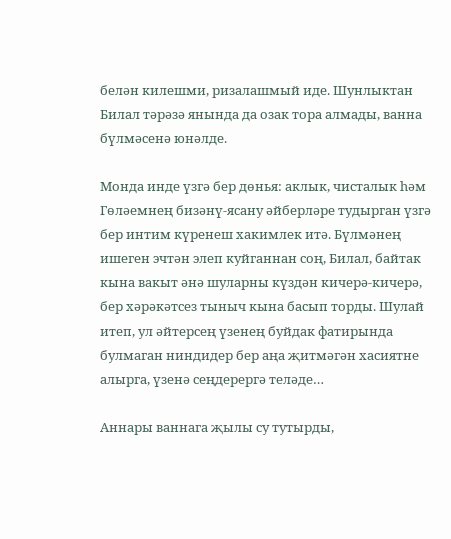белән килешми, ризалашмый иде. Шунлыктан Билал тәрәзә янында да озак тора алмады, ванна бүлмәсенә юнәлде.

Монда инде үзгә бер дөнья: аклык, чисталык һәм Гөләемнең бизәнү-ясану әйберләре тудырган үзгә бер интим күренеш хакимлек итә. Бүлмәнең ишеген эчтән элеп куйганнан соң, Билал, байтак кына вакыт әнә шуларны күздән кичерә-кичерә, бер хәрәкәтсез тыныч кына басып торды. Шулай итеп, ул әйтерсең үзенең буйдак фатирында булмаган ниндидер бер аңа җитмәгән хасиятне алырга, үзенә сеңдерергә теләде…

Аннары ваннага җылы су тутырды,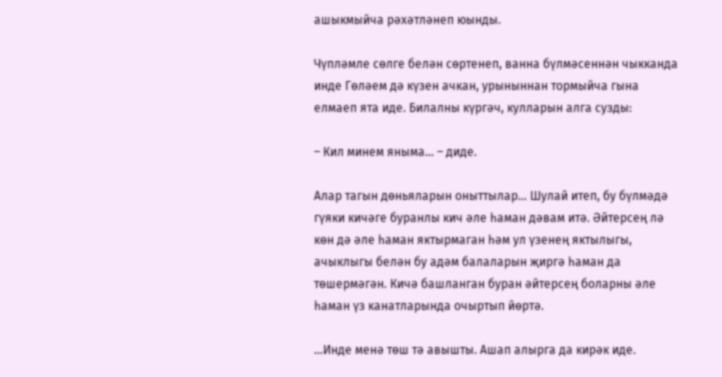ашыкмыйча рәхәтләнеп юынды.

Чүпләмле сөлге белән сөртенеп, ванна бүлмәсеннән чыкканда инде Гөләем дә күзен ачкан, урыныннан тормыйча гына елмаеп ята иде. Билалны күргәч, кулларын алга сузды:

– Кил минем яныма… – диде.

Алар тагын дөньяларын оныттылар… Шулай итеп, бу бүлмәдә гүяки кичәге буранлы кич әле һаман дәвам итә. Әйтерсең лә көн дә әле һаман яктырмаган һәм ул үзенең яктылыгы, ачыклыгы белән бу адәм балаларын җиргә һаман да төшермәгән. Кичә башланган буран әйтерсең боларны әле һаман үз канатларында очыртып йөртә.

…Инде менә төш тә авышты. Ашап алырга да кирәк иде.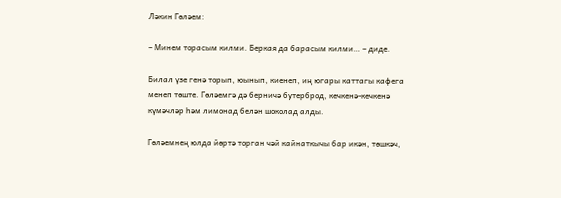Ләкин Гөләем:

– Минем торасым килми. Беркая да барасым килми… – диде.

Билал үзе генә торып, юынып, киенеп, иң югары каттагы кафега менеп төште. Гөләемгә дә берничә бутерброд, кечкенә-кечкенә күмәчләр һәм лимонад белән шоколад алды.

Гөләемнең юлда йөртә торган чәй кайнаткычы бар икән, төшкәч,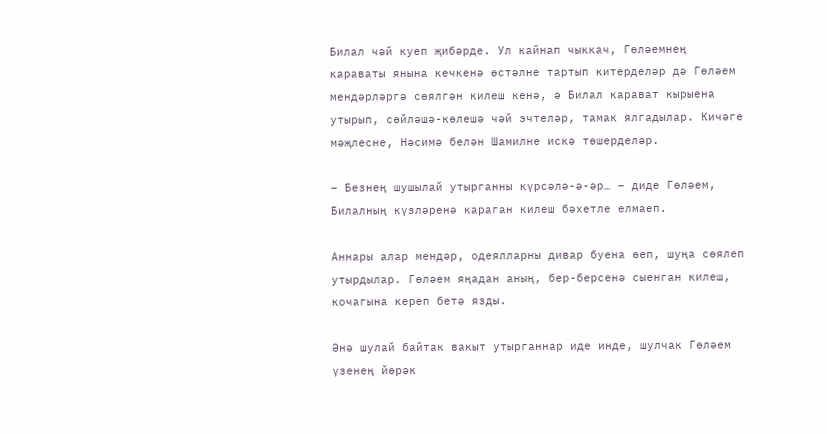Билал чәй куеп җибәрде. Ул кайнап чыккач, Гөләемнең караваты янына кечкенә өстәлне тартып китерделәр дә Гөләем мендәрләргә сөялгән килеш кенә, ә Билал карават кырыена утырып, сөйләшә-көлешә чәй эчтеләр, тамак ялгадылар. Кичәге мәҗлесне, Нәсимә белән Шамилне искә төшерделәр.

– Безнең шушылай утырганны күрсәлә-ә-әр… – диде Гөләем, Билалның күзләренә караган килеш бәхетле елмаеп.

Аннары алар мендәр, одеялларны дивар буена өеп, шуңа сөялеп утырдылар. Гөләем яңадан аның, бер-берсенә сыенган килеш, кочагына кереп бетә язды.

Әнә шулай байтак вакыт утырганнар иде инде, шулчак Гөләем үзенең йөрәк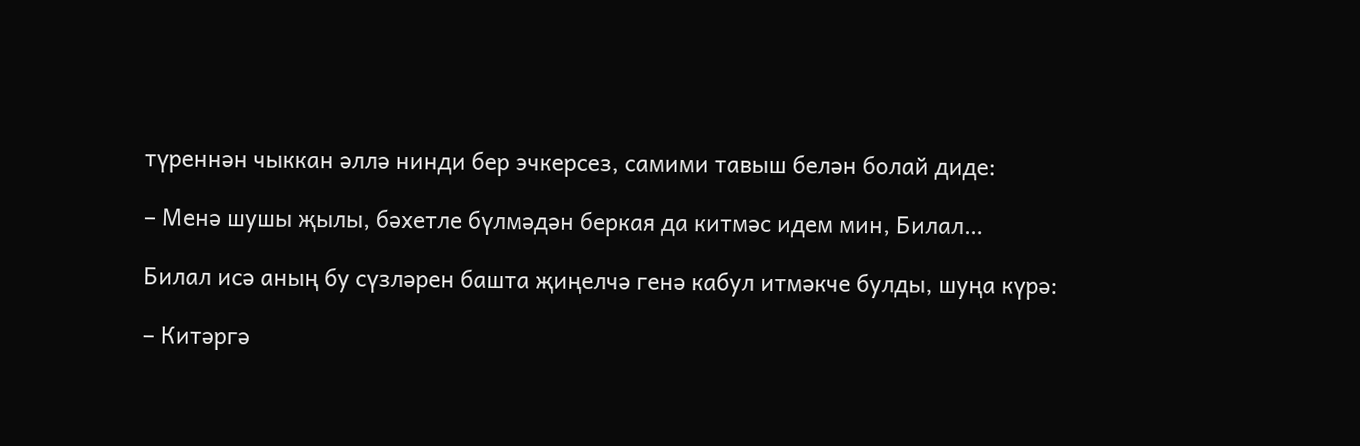түреннән чыккан әллә нинди бер эчкерсез, самими тавыш белән болай диде:

– Менә шушы җылы, бәхетле бүлмәдән беркая да китмәс идем мин, Билал…

Билал исә аның бу сүзләрен башта җиңелчә генә кабул итмәкче булды, шуңа күрә:

– Китәргә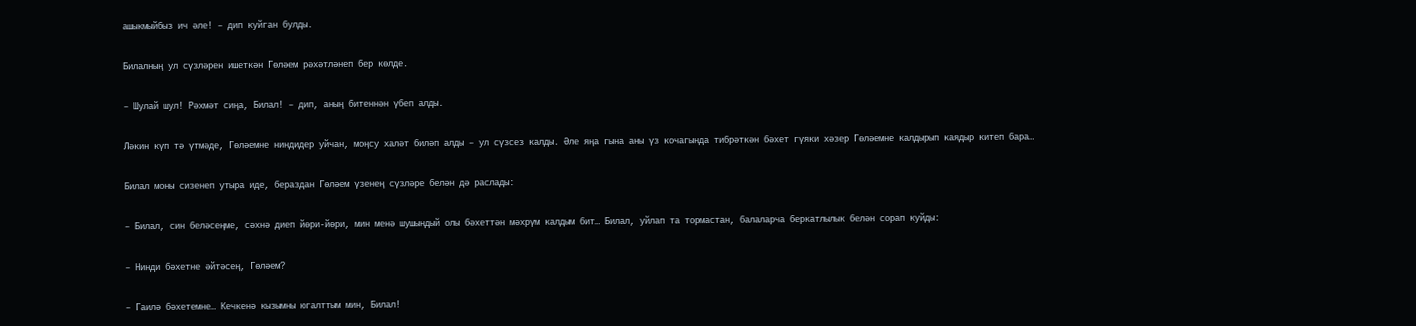ашыкмыйбыз ич әле! – дип куйган булды.

Билалның ул сүзләрен ишеткән Гөләем рәхәтләнеп бер көлде.

– Шулай шул! Рәхмәт сиңа, Билал! – дип, аның битеннән үбеп алды.

Ләкин күп тә үтмәде, Гөләемне ниндидер уйчан, моңсу халәт биләп алды – ул сүзсез калды. Әле яңа гына аны үз кочагында тибрәткән бәхет гүяки хәзер Гөләемне калдырып каядыр китеп бара…

Билал моны сизенеп утыра иде, бераздан Гөләем үзенең сүзләре белән дә раслады:

– Билал, син беләсеңме, сәхнә диеп йөри-йөри, мин менә шушындый олы бәхеттән мәхрүм калдым бит… Билал, уйлап та тормастан, балаларча беркатлылык белән сорап куйды:

– Нинди бәхетне әйтәсең, Гөләем?

– Гаилә бәхетемне… Кечкенә кызымны югалттым мин, Билал!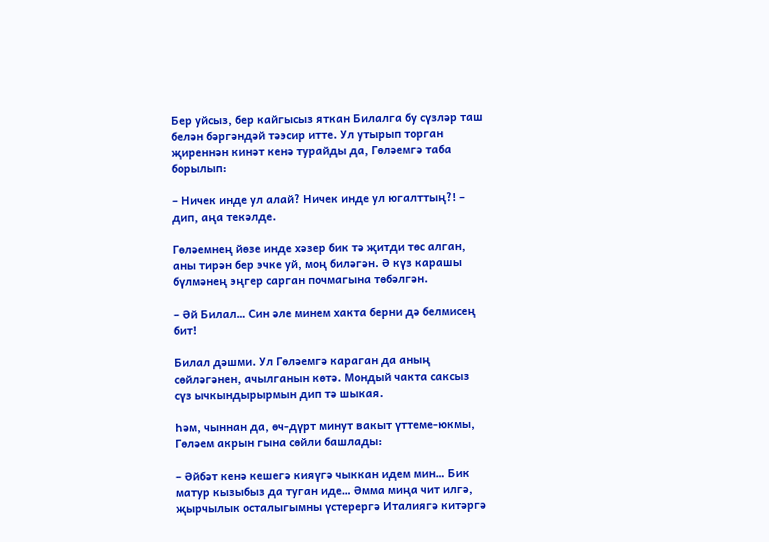Бер уйсыз, бер кайгысыз яткан Билалга бу сүзләр таш белән бәргәндәй тәэсир итте. Ул утырып торган җиреннән кинәт кенә турайды да, Гөләемгә таба борылып:

– Ничек инде ул алай? Ничек инде ул югалттың?! – дип, аңа текәлде.

Гөләемнең йөзе инде хәзер бик тә җитди төс алган, аны тирән бер эчке уй, моң биләгән. Ә күз карашы бүлмәнең эңгер сарган почмагына төбәлгән.

– Әй Билал… Син әле минем хакта берни дә белмисең бит!

Билал дәшми. Ул Гөләемгә караган да аның сөйләгәнен, ачылганын көтә. Мондый чакта саксыз сүз ычкындырырмын дип тә шыкая.

Һәм, чыннан да, өч-дүрт минут вакыт үттеме-юкмы, Гөләем акрын гына сөйли башлады:

– Әйбәт кенә кешегә кияүгә чыккан идем мин… Бик матур кызыбыз да туган иде… Әмма миңа чит илгә, җырчылык осталыгымны үстерергә Италиягә китәргә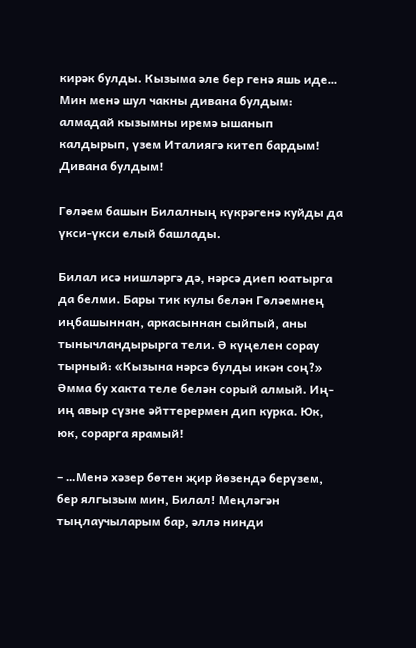кирәк булды. Кызыма әле бер генә яшь иде… Мин менә шул чакны дивана булдым: алмадай кызымны иремә ышанып калдырып, үзем Италиягә китеп бардым! Дивана булдым!

Гөләем башын Билалның күкрәгенә куйды да үкси-үкси елый башлады.

Билал исә нишләргә дә, нәрсә диеп юатырга да белми. Бары тик кулы белән Гөләемнең иңбашыннан, аркасыннан сыйпый, аны тынычландырырга тели. Ә күңелен сорау тырный: «Кызына нәрсә булды икән соң?» Әмма бу хакта теле белән сорый алмый. Иң-иң авыр сүзне әйттерермен дип курка. Юк, юк, сорарга ярамый!

– …Менә хәзер бөтен җир йөзендә берүзем, бер ялгызым мин, Билал! Меңләгән тыңлаучыларым бар, әллә нинди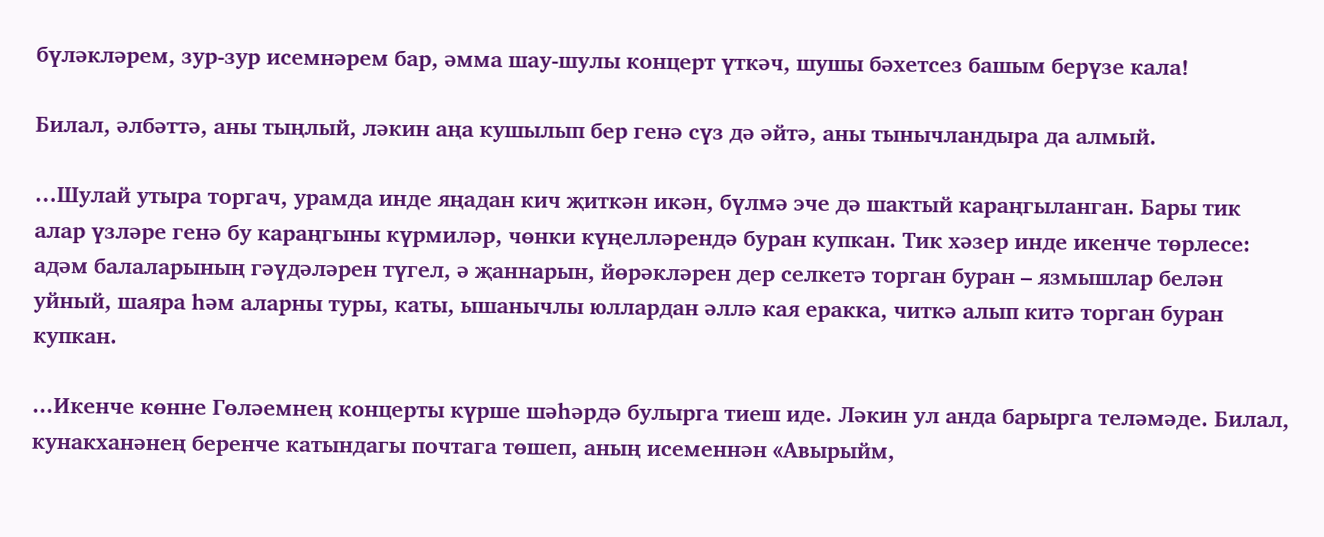бүләкләрем, зур-зур исемнәрем бар, әмма шау-шулы концерт үткәч, шушы бәхетсез башым берүзе кала!

Билал, әлбәттә, аны тыңлый, ләкин аңа кушылып бер генә сүз дә әйтә, аны тынычландыра да алмый.

…Шулай утыра торгач, урамда инде яңадан кич җиткән икән, бүлмә эче дә шактый караңгыланган. Бары тик алар үзләре генә бу караңгыны күрмиләр, чөнки күңелләрендә буран купкан. Тик хәзер инде икенче төрлесе: адәм балаларының гәүдәләрен түгел, ә җаннарын, йөрәкләрен дер селкетә торган буран – язмышлар белән уйный, шаяра һәм аларны туры, каты, ышанычлы юллардан әллә кая еракка, читкә алып китә торган буран купкан.

...Икенче көнне Гөләемнең концерты күрше шәһәрдә булырга тиеш иде. Ләкин ул анда барырга теләмәде. Билал, кунакханәнең беренче катындагы почтага төшеп, аның исеменнән «Авырыйм,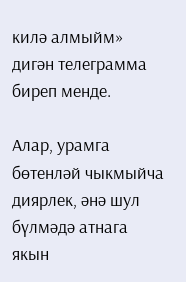килә алмыйм» дигән телеграмма биреп менде.

Алар, урамга бөтенләй чыкмыйча диярлек, әнә шул бүлмәдә атнага якын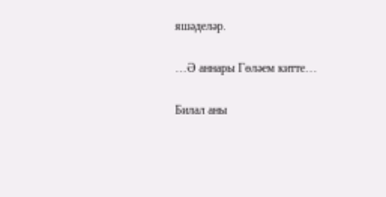яшәделәр.

…Ә аннары Гөләем китте…

Билал аны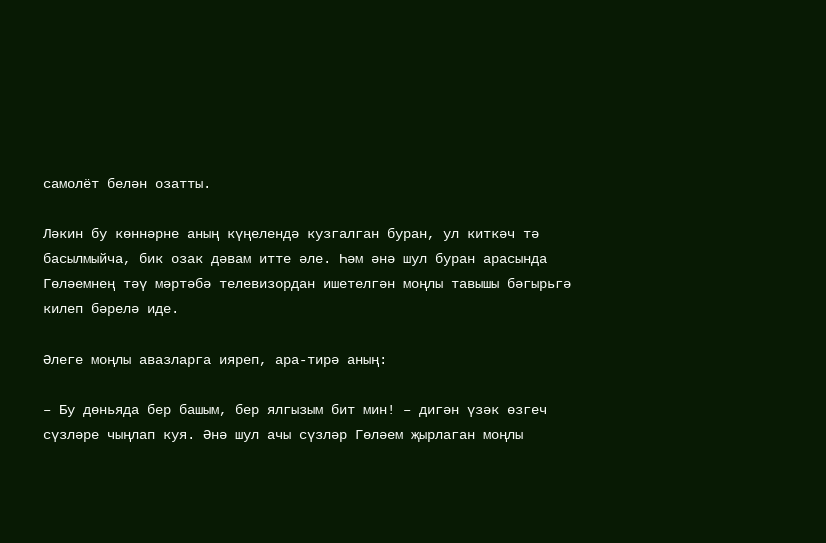самолёт белән озатты.

Ләкин бу көннәрне аның күңелендә кузгалган буран, ул киткәч тә басылмыйча, бик озак дәвам итте әле. Һәм әнә шул буран арасында Гөләемнең тәү мәртәбә телевизордан ишетелгән моңлы тавышы бәгырьгә килеп бәрелә иде.

Әлеге моңлы авазларга ияреп, ара-тирә аның:

– Бу дөньяда бер башым, бер ялгызым бит мин! – дигән үзәк өзгеч сүзләре чыңлап куя. Әнә шул ачы сүзләр Гөләем җырлаган моңлы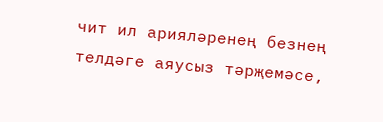чит ил арияләренең безнең телдәге аяусыз тәрҗемәсе,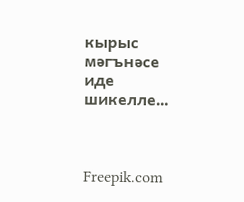кырыс мәгънәсе иде шикелле…



Freepik.com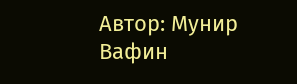Автор: Мунир Вафин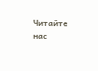Читайте нас